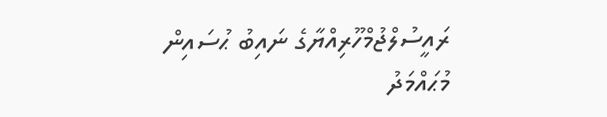ރައީސުލްޖުމްހޫރިއްޔާގެ ނައިބު ޙުސައިން މުޙައްމަދު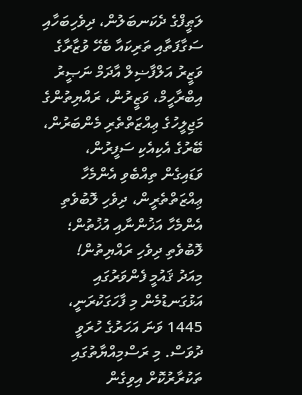ލަޠީފްގެ ދެކަނބަލުން، ދިވެހިބަހާއި ސަގާފަތާއި ތަރިކައާ ބެހޭ ވުޒާރާގެ ވަޒީރު އަލްފާޟިލް އާދަމް ނަޞީރު އިބްރާހީމް، ވަޒީރުން، ރައްޔިތުންގެ މަޖިލީހުގެ ޢިއްޒަތްތެރި މެންބަރުން، ބޭރުގެ އެކިއެކި ސަފީރުން، ވަޑައިގެން ތިއްބެވި އެންމެހާ ޢިއްޒަތްތެރީން، ދިވެހި ލޮބުވެތި އެންމެހާ އަޚުންނާއި އުޚުތުން؛
ލޮބުވެތި ދިވެހި ރައްޔިތުން!
މިއަދު ޤައުމީ ފެންވަރުގައި އަޅުގަނޑުމެން މި ފާހަގަކުރަނީ، 1445 ވަނަ އަހަރުގެ ހުރަވީ ދުވަސް. މި ރަސްމިއްޔާތުގައި ތަކުރާރުކޮށް އިވިގެން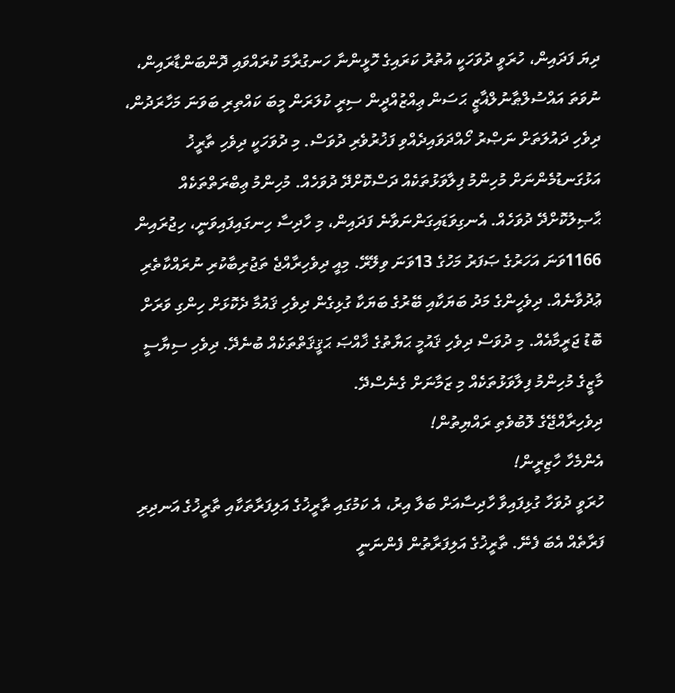ދިޔަ ފަދައިން، ހުރަވީ ދުވަހަކީ އުތުރު ކަރައިގެ ހޮޅީންނާ ހަނގުރާމަ ކުރައްވައި ދޮންބަންޑާރައިން، ނުވަތަ އައްސުލްޠާނުލްޣާޒީ ޙަސަން ޢިއްޒުއްދީން ސިރީ ކުލަރަން މީބަ ކައްތިރި ބަވަނަ މަހާރަދުން، ދިވެހި ދައުލަތަށް ނަޞްރު ހޯއްދަވައިދެއްވި ފަޚުރުވެރި ދުވަސް. މި ދުވަހަކީ ދިވެހި ތާރީޚު އަޅުގަނޑުމެންނަށް މުހިންމު ފިލާވަޅުތަކެއް ދަސްކޮށްދޭ ދުވަހެއް. މުހިންމު ޢިބްރަތްތަކެއް ޙާޞިލުކޮށްދޭ ދުވަހެއް. އެނގިވަޑައިގަންނަވާނެ ފަދައިން، މި ހާދިސާ ހިނގައިފައިވަނީ، ހިޖުރައިން 1166ވަނަ އަހަރުގެ ޞަފަރު މަހުގެ 13ވަނަ ވިލޭރޭ. މިއީ ދިވެހިރާއްޖެ ތަޖުރިބާކުރި ނުރައްކާތެރި ޢުދުވާނެއް. ދިވެހީންގެ މަދު ބަޔަކާއި ބޭރުގެ ބަޔަކާ ގުޅިގެން ދިވެހި ޤައުމާ ދެކޮޅަށް ހިންގި ވަރަށް ބޮޑު ޖަރީމާއެއް. މި ދުވަސް ދިވެހި ޤައުމީ ޙަޔާތުގެ ޚާއްޞަ ޙަޤީޤަތްތަކެއް ބުނެދޭ. ދިވެހި ސިޔާސީ މާޒީގެ މުހިންމު ފިލާވަޅުތަކެއް މި ޒަމާނަށް ގެނެސްދޭ.
ދިވެހިރާއްޖޭގެ ލޮބުވެތި ރައްޔިތުން!
އެންމެހާ ހާޒިރީން!
ހުރަވީ ދުވަހާ ގުޅިފައިވާ ހާދިސާއަށް ބަލާ އިރު، އެ ކަމުގައި ތާރީޚުގެ އަލިފަރާތަކާއި ތާރީޚުގެ އަނދިރި ފަރާތެއް އެބަ ފެނޭ. ތާރީޚުގެ އަލިފަރާތުން ފެންނަނީ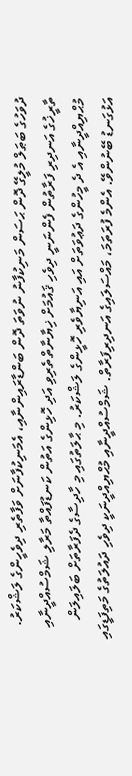ދުވަހުގެ ބަޠަލް މުލީގޭ ދޮން ޙަސަން މަނިކުފާނު ނުވަތަ ދޮން ބަންޑާރައިންނާއި، އެމަނިކުފާނަށް ވަފާތެރި ދިވެހީންގެ ލަޝްކަރު. ތާރީޚުގެ އަނދިރި ފަރާތުން ފެންނަނީ ދިވެހި ޤައުމަށް ޚިޔާނާތްތެރިވި އަދި ހޮޅިންގެ އަތުން ކަނޑުފައްތާ މަރާލި ޝަމްސުއްދީނާއި މުޙްޔިއްދީނާއި އެ ދެ މީހުންގެ ދަޢުވަތަށް އައި އަނިޔާވެރި ހޮޅީންގެ ލަޝްކަރު. މި ޙާލަތުގައި މި ހާދިސާގެ ދެފަރާތަށް ބަލައިލަން އަޅުގަނޑު ބޭނުންވޭ. އެންމެ ފުރަތަމަ، މައްސަލައިގެ އަނދިރިފަރާތް. ޝަމްސުއްދީނާއި މުޙްޔިއްދީނަކީ ދިވެހި ދައުލަތުގެ މަތިފަޑީގައި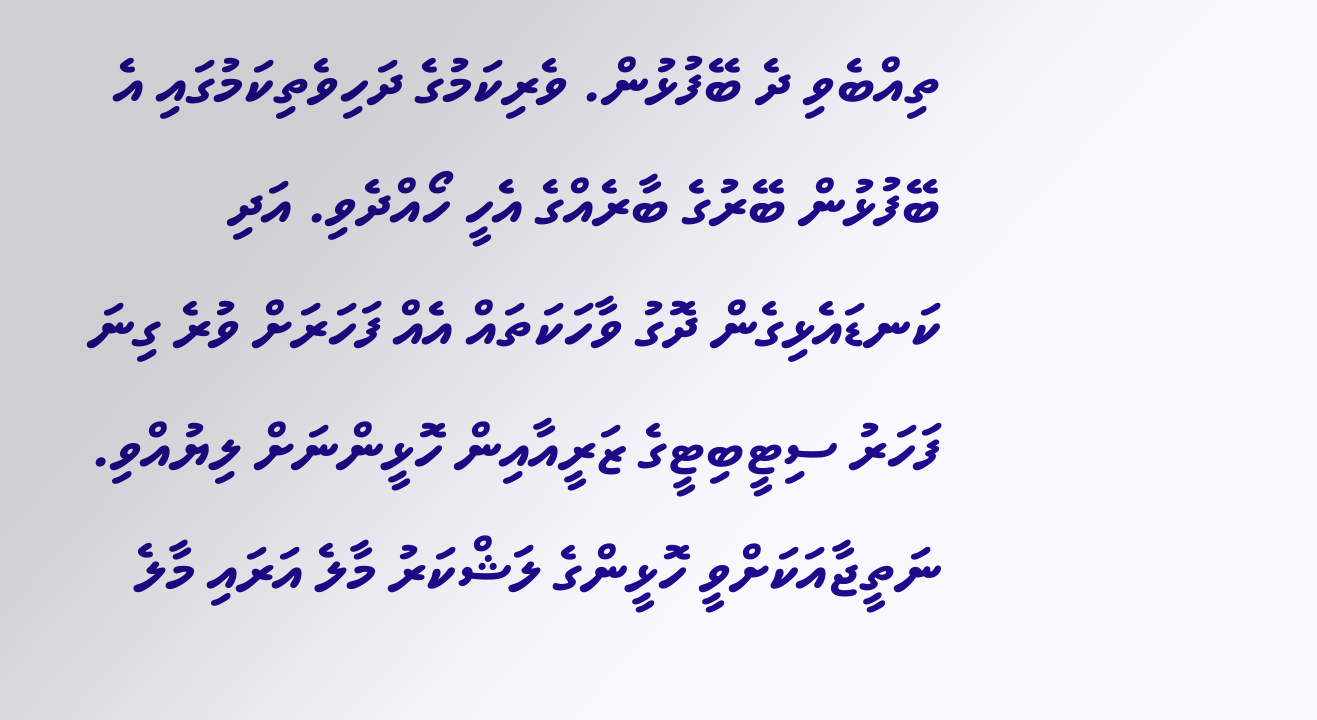ތިއްބެވި ދެ ބޭފުޅުން. ވެރިކަމުގެ ދަހިވެތިކަމުގައި އެ ބޭފުޅުން ބޭރުގެ ބާރެއްގެ އެހީ ހޯއްދެވި. އަދި ކަނޑައެޅިގެން ދޮގު ވާހަކަތައް އެއް ފަހަރަށް ވުރެ ގިނަ ފަހަރު ސިޓީބިޓީގެ ޒަރީއާއިން ހޮޅީންނަށް ލިޔުއްވި. ނަތީޖާއަކަށްވީ ހޮޅީންގެ ލަޝްކަރު މާލެ އަރައި މާލެ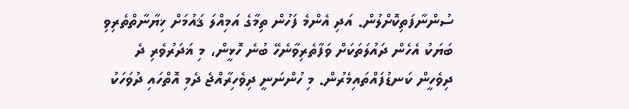ސުންނާފަތިކޮށްލުން. އަދި އެންމެ ފަހުން ތިމާގެ އަމިއްލަ ޤައުމަށް ޚިޔާނާތްތެރިވި ބަޔަކު އެހެން ދައުލަތަކަށް ވަފާތެރިވާނެހޭ ބުނެ ހޮޅީން، މި ޣަދަރުވެރި ދެ ދިވެހީން ކަނޑުފައްތައިމެރުން. މި ހުންނަނީ ދިވެހިރާއްޖެ ދެމި އޮތްހައި ދުވަހަކު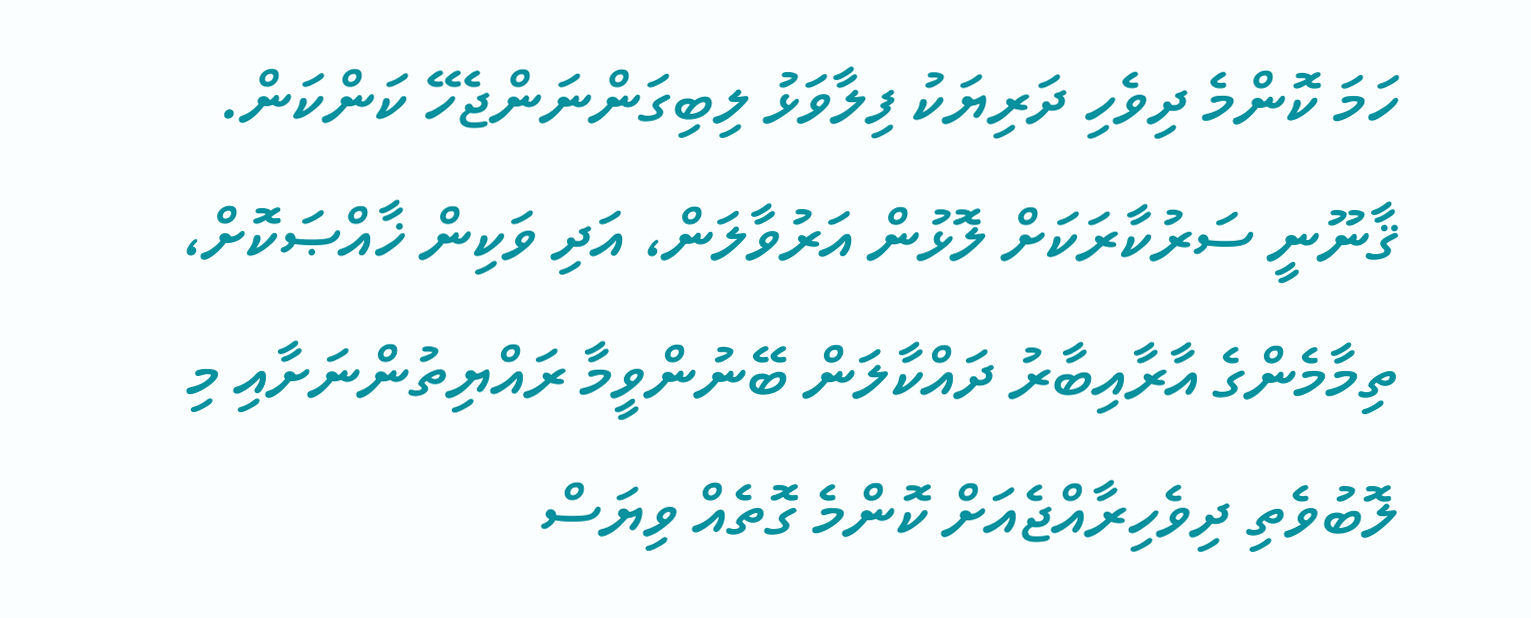ހަމަ ކޮންމެ ދިވެހި ދަރިޔަކު ފިލާވަޅު ލިބިގަންނަންޖެހޭ ކަންކަން. ޤާނޫނީ ސަރުކާރަކަށް ލޮޅުން އަރުވާލަން، އަދި ވަކިން ޚާއްޞަކޮށް، ތިމާމެންގެ އާރާއިބާރު ދައްކާލަން ބޭނުންވީމާ ރައްޔިތުންނަށާއި މި ލޮބުވެތި ދިވެހިރާއްޖެއަށް ކޮންމެ ގޮތެއް ވިޔަސް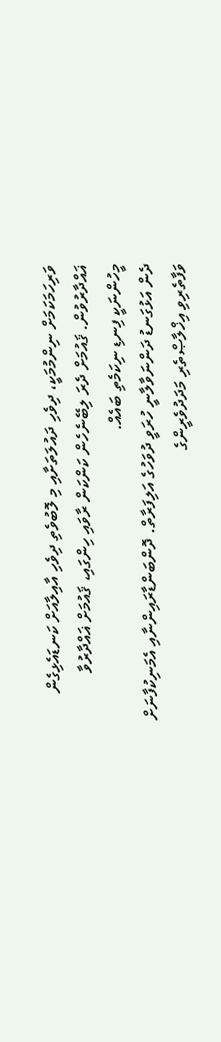ވަރިހަމަކަމަށް ނިންމުމަކީ، ދިވެހި ދައުލަތަށާއި މި ލޮބުވެތި ދިވެހި އާއިލާއަށް ކަނޑައެޅިގެން ޣައްދާރުވުން. ޤައުމަށް ދެރަ ލިބޭނެހެން ކަންކަން ރާވައި ހިންގައި، ޤައުމަށް ޣައްދާރުވާ މީހުންނަކީ ފިނޑި ނިކަމެތި ބައެއް.
ދެން އަޅުގަނޑު ދަންނަވާލާނީ ހުރަވީ ދުވަހުގެ އަލިފަރާތް. ދޮންބަންޑާރައިންނާއި އެމަނިކުފާނަށް ވަފާތެރިވި އިޚްލާޞްތެރި މަދަދުވެރީންގެ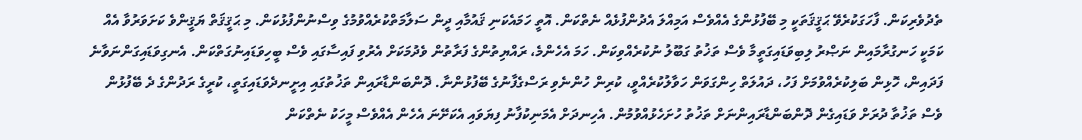ތެދުވެރިކަން. ފާހަގަކުރެވޭ ޙަޤީޤަތަކީ މި ބޭފުޅުންގެ އެއްވެސް އަމިއްލަ އެދުންފުޅެއް ނެތްކަން. އޮތީ ހަމައެކަނި ޤައުމާއި ދީން ސަލާމަތްކުރެއްވުމުގެ ވިސްނުންފުޅުކަން. މި ޙަޤީޤަތް ޔަޤީންވެ ކަށަވަރުވާ އެއް ކަމަކީ ހަނގުރާމައިން ނަޞްރު ލިބިވަޑައިގަތީމާ ވެސް ތަޚުތު ގަބޫލު ނުކުރެއްވިކަން. ހަމަ އެހެންމެ، ރައްޔިތުންގެ ފަރާތުން ވެދުމަކަށް އެރުވި ފައިސާގައި ވެސް ބީހިވަޑައިނުގަތްކަން. އެނގިވަޑައިގަންނަވާނެ ފަދައިން، ހޮޅިން ބަލިކުރެއްވުމަށް ފަހު، ދައުލަތް ހިންގަވަން ހަވާލުކުރެއްވީ، ކުރިން ހުންނެވި ރަސްގެފާނުގެ ބޭފުޅުންނާ. ދޮންބަންޑާރައިން ތަޚުތުގައި އިށީނދެވަޑައިގަތީ، ކުރީގެ ރަދުންގެ ދެ ބޭފުޅުން ވެސް ތަޚުތާ ދުރަށް ވަޑައިގެން ދޮންބަންޑާރައިންނަށް ތަޚުތު ހުށަހެޅުއްވުމުން. އެހިނދަށް އެމަނިކުފާނު ފިޔަވައި އެކަށޭނަ އެހެން އެއްވެސް މީހަކު ނެތްކަން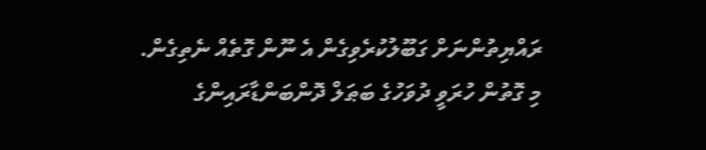ރައްޔިތުންނަށް ގަބޫލުކުރެވިގެން އެ ނޫން ގޮތެއް ނެތިގެން.
މި ގޮތުން ހުރަވީ ދުވަހުގެ ބަޠަލް ދޮންބަންޑާރައިންގެ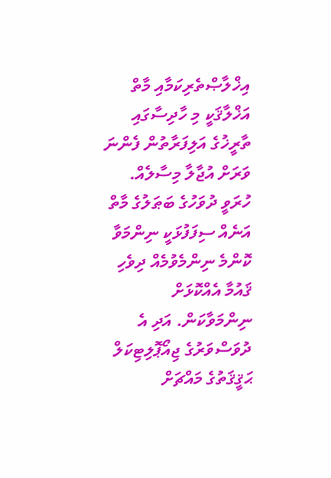އިޚްލާޞްތެރިކަމާއި މާތް އަޚްލާޤަކީ މި ހާދިސާގައި ތާރީޚުގެ އަލިފަރާތުން ފެންނަ ވަރަށް އުޖާލާ މިސާލެއް.
ހުރަވީ ދުވަހުގެ ބަޠަލުގެ މާތް އަނެއް ސިފަފުޅަކީ ނިންމަވާ ކޮންމެ ނިންމެވުމެއް ދިވެހި ޤައުމާ އެއްކޮޅަށް ނިންމަވާކަން. އަދި އެ ދުވަސްވަރުގެ ޖިއޯޕޮލިޓިކަލް ޙަޤީޤަތުގެ މައްޗަށް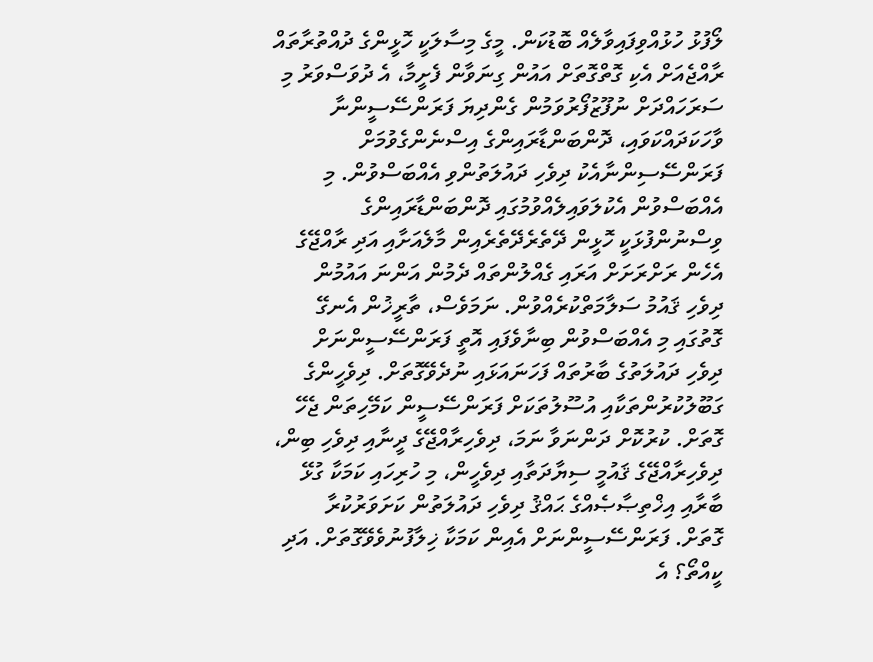ލޯފުޅު ހުޅުއްވިފައިވާލެއް ބޮޑުކަން. މީގެ މިސާލަކީ ހޮޅީންގެ ދުއްތުރާތައް ރާއްޖެއަށް އެކި ގޮތްގޮތަށް އައުން ގިނަވާން ފެށީމާ، އެ ދުވަސްވަރު މި ސަރަހައްދަށް ނުފޫޒުފޯރުވަމުން ގެންދިޔަ ފަރަންސޭސީންނާ ވާހަކަދައްކަވައި، ދޮންބަންޑާރައިންގެ އިސްނެންގެވުމަށް ފަރަންސޭސިންނާއެކު ދިވެހި ދައުލަތުންވި އެއްބަސްވުން. މި އެއްބަސްވުން އެކުލަވައިލެއްވުމުގައި ދޮންބަންޑާރައިންގެ ވިސްނުންފުޅަކީ ހޮޅީން ދޭތެރެދޭތެރެއިން މާލެއަށާއި އަދި ރާއްޖޭގެ އެހެން ރަށްރަށަށް އަރައި ގެއްލުންތައް ދެމުން އަންނަ އައުމުން ދިވެހި ޤައުމު ސަލާމަތްކުރެއްވުން. ނަމަވެސް، ތާރީޚުން އެނގޭ ގޮތުގައި މި އެއްބަސްވުން ބިނާވެފައި އޮތީ ފަރަންސޭސީންނަށް ދިވެހި ދައުލަތުގެ ބާރުތައް ފަހަނައަޅައި ނުދެވޭގޮތަށް. ދިވެހީންގެ ގަބޫލުކުރުންތަކާއި އުސޫލުތަކަށް ފަރަންސޭސީން ކަމޭހިތަން ޖެހޭ ގޮތަށް. ކުރުކޮށް ދަންނަވާ ނަމަ، ދިވެހިރާއްޖޭގެ ދީނާއި ދިވެހި ބިން، ދިވެހިރާއްޖޭގެ ޤައުމީ ސިޔާދަތާއި ދިވެހީން، މި ހުރިހައި ކަމަކާ ގުޅޭ ބާރާއި އިޚްތިޞާޞެއްގެ ޙައްޤު ދިވެހި ދައުލަތުން ކަށަވަރުކުރާ ގޮތަށް. ފަރަންސޭސީންނަށް އެއިން ކަމަކާ ޚިލާފުނުވެވޭގޮތަށް. އަދި ކީއްތޯ؟ އެ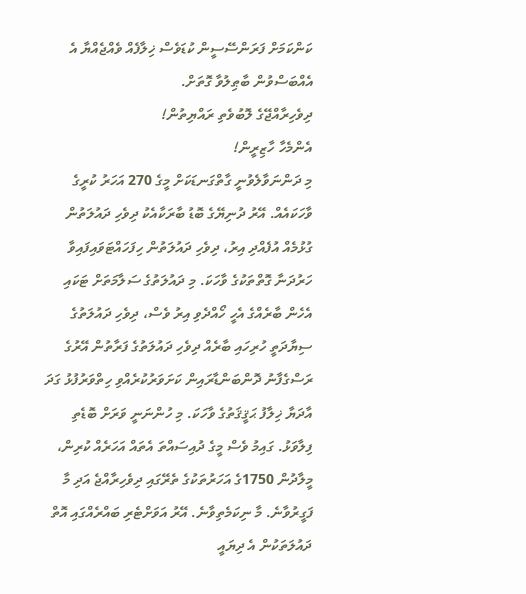ކަންކަމަށް ފަރަންސޭސީން ކުޑަވެސް ޚިލާފެއް ވެއްޖެއްޔާ އެ އެއްބަސްވުން ބާޠިލުވާ ގޮތަށް.
ދިވެހިރާއްޖޭގެ ލޮބުވެތި ރައްޔިތުން!
އެންމެހާ ހާޒިރީން!
މި ދަންނަވާލެވުނީ ގާތްގަނޑަކަށް މީގެ 270 އަހަރު ކުރީގެ ވާހަކައެއް. އޭރު ދުނިޔޭގެ ބޮޑު ބާރަކާއެކު ދިވެހި ދައުލަތުން ގުޅުމެއް އުފެއްދި އިރު، ދިވެހި ދައުލަތުން ހިފަހައްޓަވައިފައިވާ ހަރުދަނާ ގޮތްތަކުގެ ވާހަކަ. މި ދައުލަތުގެ ސަލާމަތަށް ޓަކައި އެހެން ބާރެއްގެ އެހީ ހޯއްދެވި އިރު ވެސް، ދިވެހި ދައުލަތުގެ ސިޔާދަތީ ހުރިހައި ބާރެއް ދިވެހި ދައުލަތުގެ ފަރާތުން އޭރުގެ ރަސްގެފާނު ދޮންބަންޑާރައިން ކަށަވަރުކުރެއްވި ހިތްވަރުފުޅު ގަދަ އާދަޔާ ޚިލާފު ޙަޤީޤަތުގެ ވާހަކަ. މި ހުންނަނީ ވަރަށް ބޮޑެތި ފިލާވަޅު. ގައިމު ވެސް މީގެ ދުއިސައްތަ އެތައް އަހަރެއް ކުރިން، މީލާދުން 1750ގެ އަހަރުތަކުގެ ތެރޭގައި ދިވެހިރާއްޖެ އަދި މާ ފަގީރުވާނެ. މާ ނިކަމެތިވާނެ. އޭރު އަވަށްޓެރި ބައްރެއްގައި އޮތް ދައުލަތަކުން އެ ދިޔައީ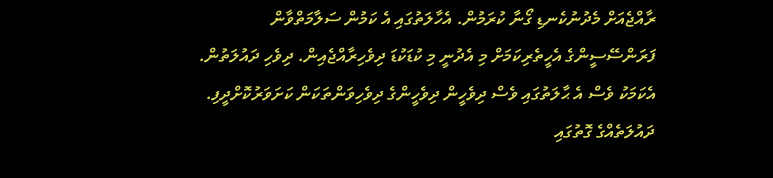ރާއްޖެއަށް މެދުނުކެނޑި ގޯނާ ކުރަމުން. އެހާލަތުގައި އެ ކަމުން ސަލާމަތްވާން ފަރަންސޭސީންގެ އެހީތެރިކަމަށް މި އެދުނީ މި ކުޑަކުޑަ ދިވެހިރާއްޖެއިން. ދިވެހި ދައުލަތުން. އެކަމަކު ވެސް އެ ޙާލަތުގައި ވެސް ދިވެހީން ދިވެހީންގެ ދިވެހިވަންތަކަން ކަށަވަރުކޮށްދީފި. ދައުލަތެއްގެ ގޮތުގައި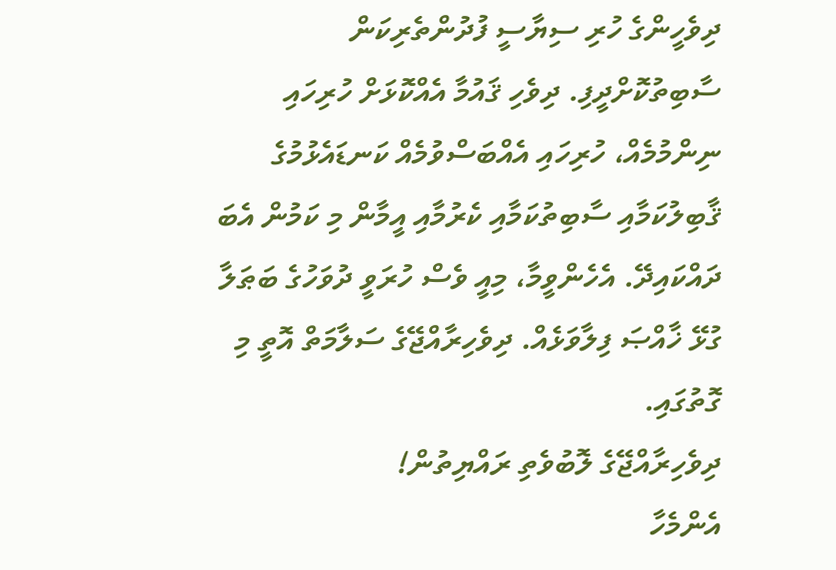ދިވެހީންގެ ހުރި ސިޔާސީ ފުދުންތެރިކަން ސާބިތުކޮށްދީފި. ދިވެހި ޤައުމާ އެއްކޮޅަށް ހުރިހައި ނިންމުމެއް، ހުރިހައި އެއްބަސްވުމެއް ކަނޑައެޅުމުގެ ޤާބިލުކަމާއި ސާބިތުކަމާއި ކެރުމާއި އީމާން މި ކަމުން އެބަ ދައްކައިދޭ. އެހެންވީމާ، މިއީ ވެސް ހުރަވީ ދުވަހުގެ ބަޠަލާ ގުޅޭ ޚާއްޞަ ފިލާވަޅެއް. ދިވެހިރާއްޖޭގެ ސަލާމަތް އޮތީ މި ގޮތުގައި.
ދިވެހިރާއްޖޭގެ ލޮބުވެތި ރައްޔިތުން!
އެންމެހާ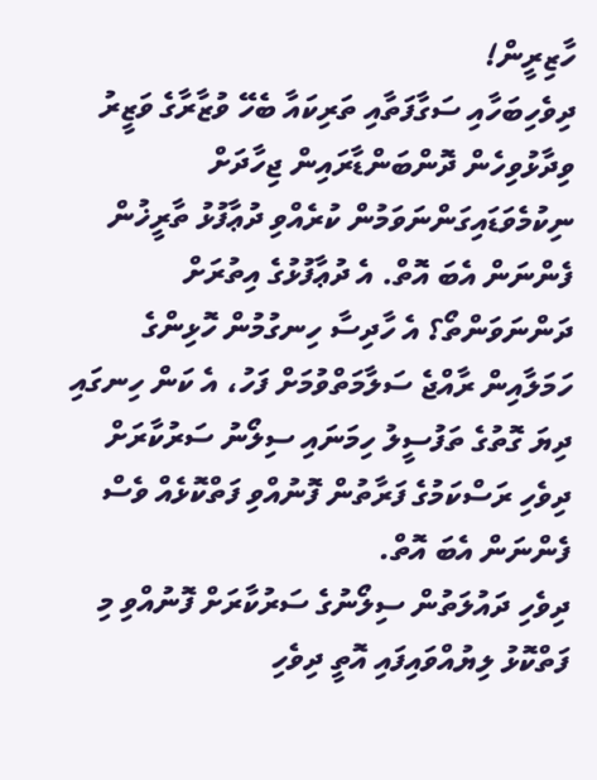ހާޒިރީން!
ދިވެހިބަހާއި ސަގާފަތާއި ތަރިކައާ ބެހޭ ވުޒާރާގެ ވަޒީރު ވިދާޅުވިހެން ދޮންބަންޑާރައިން ޖިހާދަށް ނިކުމެވަޑައިގަންނަވަމުން ކުރެއްވި ދުޢާފުޅު ތާރީޚުން ފެންނަން އެބަ އޮތް. އެ ދުޢާފުޅުގެ އިތުރަށް ދަންނަވަންތޯ؟ އެ ހާދިސާ ހިނގުމުން ހޮޅިންގެ ހަމަލާއިން ރާއްޖެ ސަލާމަތްވުމަށް ފަހު، އެ ކަން ހިނގައި ދިޔަ ގޮތުގެ ތަފުސީލު ހިމަނައި ސިލޯނު ސަރުކާރަށް ދިވެހި ރަސްކަމުގެ ފަރާތުން ފޮނުއްވި ފަތްކޮޅެއް ވެސް ފެންނަން އެބަ އޮތް.
ދިވެހި ދައުލަތުން ސިލޯނުގެ ސަރުކާރަށް ފޮނުއްވި މި ފަތްކޮޅު ލިޔުއްވައިފައި އޮތީ ދިވެހި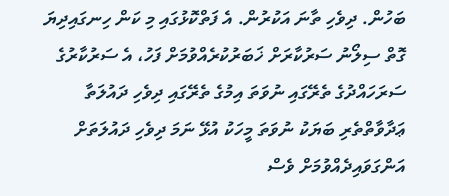ބަހުން. ދިވެހި ތާނަ އަކުރުން. އެ ފަތްކޮޅުގައި މި ކަން ހިނގައިދިޔަ ގޮތް ސިލޯނު ސަރުކާރަށް ޚަބަރުކުރެއްވުމަށް ފަހު، އެ ސަރުކާރުގެ ސަރަހައްދުގެ ތެރޭގައި ނުވަތަ އިމުގެ ތެރޭގައި ދިވެހި ދައުލަތާ ޢަދާވާތްތެރި ބަޔަކު ނުވަތަ މީހަކު އުޅޭ ނަމަ ދިވެހި ދައުލަތަށް އަންގަވައިދެއްވުމަށް ވެސް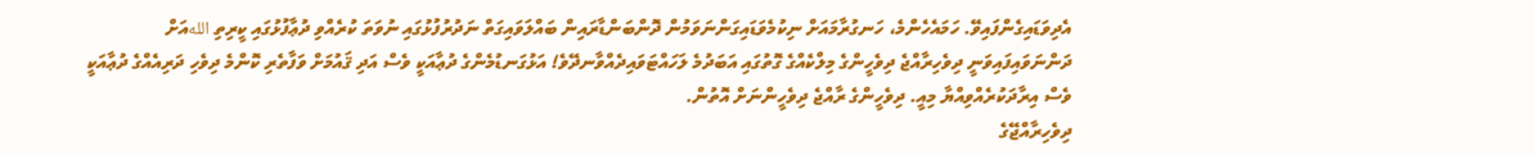އެދިވަޑައިގެންފައިވޭ. ހަމައެހެންމެ، ހަނގުރާމައަށް ނިކުމެވަޑައިގަންނަވަމުން ދޮންބަންޑާރައިން ބައްލަވައިގަތް ނަދުރުފުޅުގައި ނުވަތަ ކުރެއްވި ދުޢާފުޅުގައި ކީރިތި اللهއަށް ދަންނަވައިފައިވަނީ ދިވެހިރާއްޖެ ދިވެހީންގެ މިލްކެއްގެ ގޮތުގައި އަބަދުމެ ލަހައްޓަވައިދެއްވާނދޭވެ! އަޅުގަނޑުމެންގެ ދުޢާއަކީ ވެސް އަދި ޤައުމަށް ވަފާތެރި ކޮންމެ ދިވެހި ދަރިއެއްގެ ދުޢާއަކީ ވެސް އިރާދަކުރެއްވިއްޔާ މިއީ. ދިވެހީންގެ ރާއްޖެ ދިވެހީންނަށް އޮތުން.
ދިވެހިރާއްޖޭގެ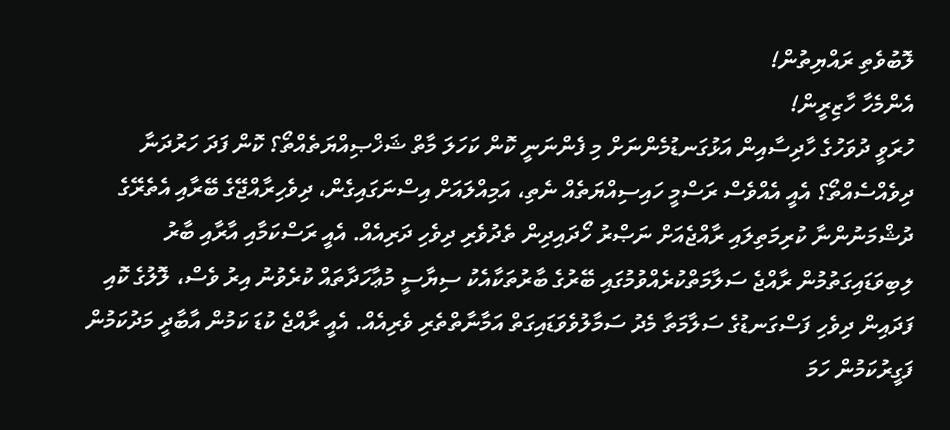ލޮބުވެތި ރައްޔިތުން!
އެންމެހާ ހާޒިރީން!
ހުރަވީ ދުވަހުގެ ހާދިސާއިން އަޅުގަނޑުމެންނަށް މި ފެންނަނީ ކޮން ކަހަލަ މާތް ޝަޚްޞިއްޔަތެއްތޯ؟ ކޮން ފަދަ ހަރުދަނާ ދިވެއްސެއްތޯ؟ އެއީ އެއްވެސް ރަސްމީ ހައިސިއްޔަތެއް ނެތި، އަމިއްލައަށް އިސްނަގައިގެން، ދިވެހިރާއްޖޭގެ ބޭރާއި އެތެރޭގެ ދުޝްމަނުންނާ ކުރިމަތިލައި ރާއްޖެއަށް ނަޞްރު ހޯދައިދިން ތެދުވެރި ދިވެހި ދަރިއެއް. އެއީ ރަސްކަމާއި އާރާއި ބާރު ލިބިވަޑައިގަތުމުން ރާއްޖެ ސަލާމަތްކުރެއްވުމުގައި ބޭރުގެ ބާރުތަކާއެކު ސިޔާސީ މުޢާހަދާތައް ކުރެވުނު އިރު ވެސް، ލޮލުގެ ކޮއި ފަދައިން ދިވެހި ފަސްގަނޑުގެ ސަލާމަތާ މެދު ސަމާލުވެވަޑައިގަތް އަމާނާތްތެރި ވެރިއެއް. އެއީ ރާއްޖެ ކުޑަ ކަމުން އާބާދީ މަދުކަމުން ފަގީރުކަމުން ހަމަ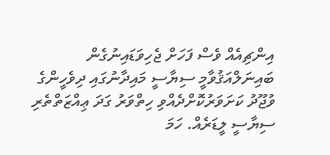އިންޗިއެއް ވެސް ފަހަށް ޖެހިވަޑައިނުގެން ބައިނަލްއަޤުވާމީ ސިޔާސީ މައިދާނުގައި ދިވެހީންގެ ވުޖޫދު ކަށަވަރުކޮށްދެއްވި ހިތްވަރު ގަދަ ޢިއްޒަތްތެރި ސިޔާސީ ލީޑަރެއް. ހަމަ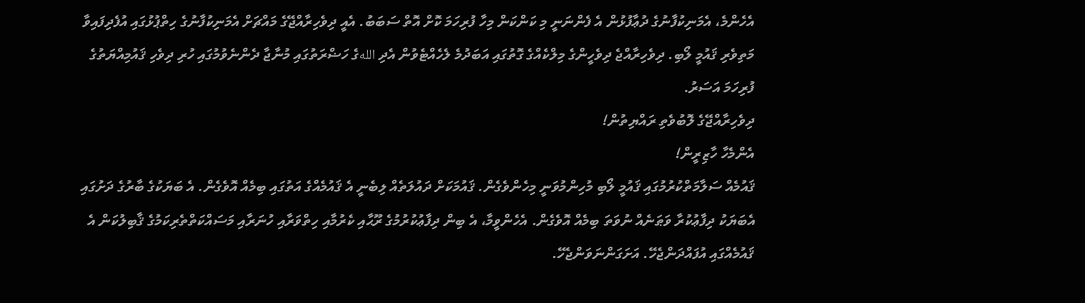އެހެންމެ، އެމަނިކުފާނުގެ ދުޢާފުޅުން އެ ފެންނަނީ މި ކަންކަން މިހާ ފުރިހަމަ ކޮށް އޮތް ސަބަބު. އެއީ ދިވެހިރާއްޖޭގެ މައްޗަށް އެމަނިކުފާނުގެ ހިތްޕުޅުގައި އުފެދިފައިވާ މަތިވެރި ޤައުމީ ލޯބި. ދިވެހިރާއްޖެ ދިވެހީންގެ މިލްކެއްގެ ގޮތުގައި އަބަދުމެ ލެހެއްޓެވުން އެދި اللهގެ ހަޟްރަތުގައި މުނާޖާ ދެންނެވުމުގައި ހުރި ދިވެހި ޤައުމިއްޔަތުގެ ފުރިހަމަ އަސަރު.
ދިވެހިރާއްޖޭގެ ލޮބުވެތި ރައްޔިތުން!
އެންމެހާ ހާޒިރީން!
ޤައުމެއް ސަލާމަތްކުރުމުގައި ޤައުމީ ލޯބި މުހިންމުވަނީ މިހެންވެގެން. ޤައުމަކަށް ދައުލަތެއް ލިބެނީ އެ ޤައުމެއްގެ އަތުގައި ބިމެއް އޮވެގެން. އެ ބަޔަކުގެ ބާރުގެ ދަށުގައި އެބަޔަކު ދިފާޢުކުރާ ވަޠަނެއް ނުވަތަ ބިމެއް އޮވެގެން. އެހެންވީމާ، އެ ބިން ދިފާޢުކުރުމުގެ ރޫޙާއި ކެރުމާއި ހިތްވަރާއި ހުނަރާއި މަސައްކަތްތެރިކަމުގެ ޤާބިލުކަން އެ ޤައުމެއްގައި އުފައްދަންޖެހޭ. އަށަގަންނަވަންޖެހޭ.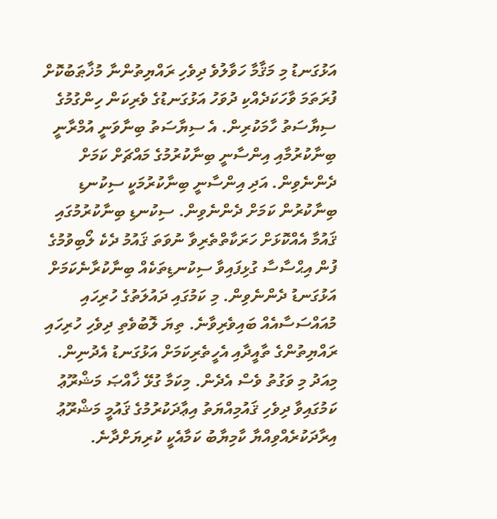އަޅުގަނޑު މި މަޤާމާ ހަވާލުވެ ދިވެހި ރައްޔިތުންނާ މުޚާޠަބުކޮށް ފުރަތަމަ ވާހަކަދެއްކި ދުވަހު އަޅުގަނޑުގެ ވެރިކަން ހިންގުމުގެ ސިޔާސަތު ހާމަކުރިން. އެ ސިޔާސަތު ބިނާވަނީ އުމްރާނީ ބިނާކުރުމާއި އިންސާނީ ބިނާކުރުމުގެ މައްޗަށް ކަމަށް ދެންނެވިން. އަދި އިންސާނީ ބިނާކުރުމަކީ ސިކުނޑި ބިނާކުރުން ކަމަށް ދެންނެވިން. ސިކުނޑި ބިނާކުރުމުގައި ޤައުމާ އެއްކޮޅަށް ހަރަކާތްތެރިވާ ނުވަތަ ޤައުމު ދެކެ ލޯބިވުމުގެ ފުން އިޙްސާސާ ގުޅިފައިވާ ސިކުނޑިތަކެއް ބިނާކުރާނެކަމަށް އަޅުގަނޑު ދެންނެވިން. މި ކަމުގައި ދައުލަތުގެ ހުރިހައި މުއައްސަސާއެއް ބައިވެރިވާނެ. ތިޔަ ލޮބުވެތި ދިވެހި ހުރިހައި ރައްޔިތުންގެ ތާއީދާއި އެހީތެރިކަމަށް އަޅުގަނޑު އެދުނިން. މިއަދު މި ވަގުތު ވެސް އެދެން. މިކަމާ ގުޅޭ ޚާއްޞަ މަޝްރޫޢު ކަމުގައިވާ ދިވެހި ޤައުމިއްޔަތު އިޢާދަކުރުމުގެ ޤައުމީ މަޝްރޫޢު އިރާދަކުރެއްވިއްޔާ ކާމިޔާބު ކަމާއެކީ ކުރިޔަށްދާނެ.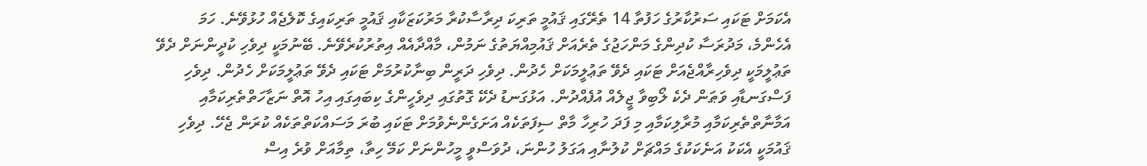އެކަމަށް ޓަކައި ސަރުކާރުގެ ހަފުތާ 14 ތެރޭގައި ޤައުމީ ތަރިކަ ދިރާސާކުރާ މަރުކަޒަކާއި ޤައުމީ ތަރިކައިގެ ކޮލެޖެއް ހުޅުވޭނެ. ހަމަ އެހެންމެ، މަދުރަސާ ކުދިންގެ މަންހަޖުގެ ތެރެއަށް ޤައުމިއްޔަތުގެ ނަމުން، މާއްދާއެއް އިތުރުކުރެވޭނެ. ބޭނުމަކީ ދިވެހި ކުދީންނަށް ދެވޭ ތަޢުލީމަކީ ދިވެހިރާއްޖެއަށް ޓަކައި ދެވޭ ތަޢުލީމަކަށް ހެދުން. ދިވެހި ދަރީން ބިނާކުރުމަށް ޓަކައި ދެވޭ ތަޢުލީމަކަށް ހެދުން. ދިވެހި ފަސްގަނޑާއި ވަޠަން ދެކެ ލޯބިވާ ޖީލެއް އުފެއްދުން. އަޅުގަނޑު ދެކޭ ގޮތުގައި ދިވެހީންގެ ކިބައިގައި އިހު އޮތް ނަޒާހަތްތެރިކަމާއި އަމާނާތްތެރިކަމާއި މުރާލިކަމާއި މި ފަދަ ހުރިހާ މާތް ސިފަތަކެއް އަށަގެންނެވުމަށް ޓަކައި ބުރަ މަސައްކަތްތަކެއް ކުރަން ޖެހޭ. ދިވެހި ޤައުމަކީ އެކަކު އަނެކަކުގެ މައްޗަށް ކުލުނާއި އަގަލު ހުންނަ، ދުވަސްވީ މީހުންނަށް ކަމޭ ހިތާ، ތިމާއަށް ވުރެ އިސް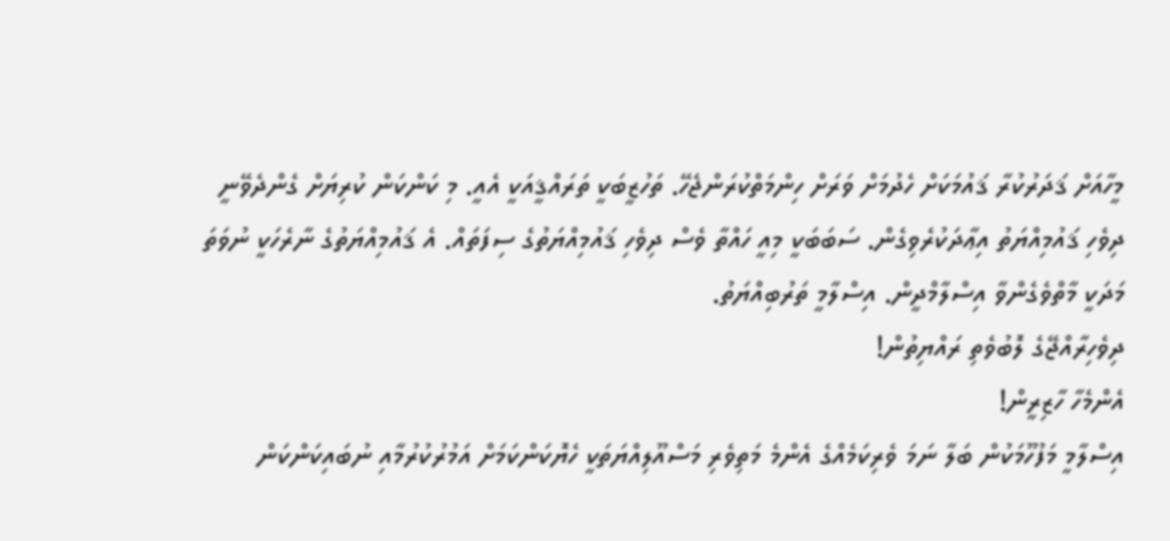މީހާއަށް ޤަދަރުކުރާ ޤައުމަކަށް ހެދުމަށް ވަރަށް ހިންމަތްކުރަންޖެހޭ. ތަހުޒީބަކީ ތަރައްޤީއަކީ އެއީ. މި ކަންކަން ކުރިޔަށް ގެންދެވޭނީ ދިވެހި ޤައުމިއްޔަތު އިޢާދަކުރެވިގެން. ސަބަބަކީ މިއީ ހައްތާ ވެސް ދިވެހި ޤައުމިއްޔަތުގެ ސިފަތައް. އެ ޤައުމިއްޔަތުގެ ނާރެހަކީ ނުވަތަ މަދަކީ މާތްވެގެންވާ އިސްލާމްދީން. އިސްލާމީ ތަރުބިއްޔަތު.
ދިވެހިރާއްޖޭގެ ލޮބުވެތި ރައްޔިތުން!
އެންމެހާ ހާޒިރީން!
އިސްލާމީ މަފުހޫމަކުން ބަލާ ނަމަ ވެރިކަމެއްގެ އެންމެ މަތިވެރި މަސްއޫލިއްޔަތަކީ ހެޔޮކަންކަމަށް އަމުރުކުރުމާއި ނުބައިކަންކަން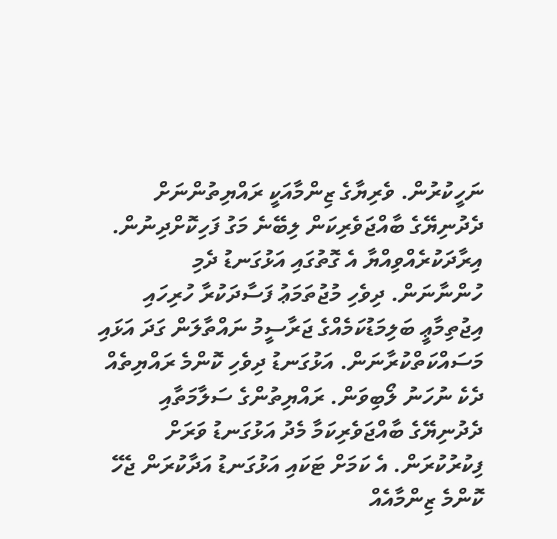ނަހީކުރުން. ވެރިޔާގެ ޒިންމާއަކީ ރައްޔިތުންނަށް ދެދުނިޔޭގެ ބާއްޖަވެރިކަން ލިބޭނެ މަގު ފަހިކޮށްދިނުން. އިރާދަކުރެއްވިއްޔާ އެ ގޮތުގައި އަޅުގަނޑު ދެމި ހުންނާނަން. ދިވެހި މުޖުތަމަޢު ފަސާދަކުރާ ހުރިހައި އިޖުތިމާޢީ ބަލިމަޑުކަމެއްގެ ޖަރާސީމު ނައްތާލަން ގަދަ އަޅައި މަސައްކަތްކުރާނަން. އަޅުގަނޑު ދިވެހި ކޮންމެ ރައްޔިތެއް ދެކެ ނުހަނު ލޯބިވަން. ރައްޔިތުންގެ ސަލާމަތާއި ދެދުނިޔޭގެ ބާއްޖަވެރިކަމާ މެދު އަޅުގަނޑު ވަރަށް ފިކުރުކުރަން. އެ ކަމަށް ޓަކައި އަޅުގަނޑު އަދާކުރަން ޖެހޭ ކޮންމެ ޒިންމާއެއް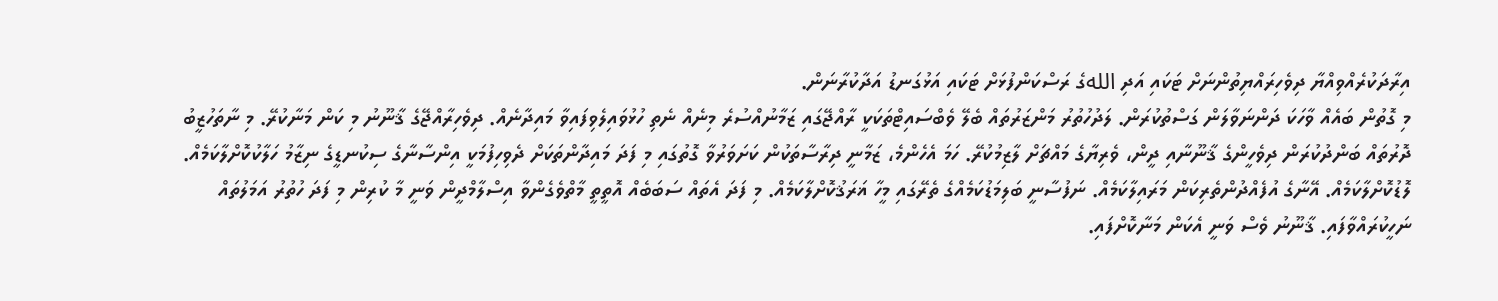އިރާދަކުރެއްވިއްޔާ ދިވެހިރައްޔިތުންނަށް ޓަކައި އަދި اللهގެ ރަސްކަންފުޅަށް ޓަކައި އަޅުގަނޑު އަދާކުރާނަން.
މި ގޮތުން ބައެއް ވާހަކަ ދަންނަވާލަން ގަސްތުކުރަން. ލަދުހުތުރު މަންޒަރުތައް ބެލޭ ވެބްސައިޓްތަކަކީ ރާއްޖޭގައި ޒަމާނުއްސުރެ މިނެއް ނެތި ހުޅުވައިލެވިފައިވާ މައިދާނެއް. ދިވެހިރާއްޖޭގެ ޤާނޫނު މި ކަން މަނާކުރޭ. މި ނާތަހުޒީބު ދޮރުތައް ބަންދުކުރަން ދިވެހީންގެ ޤާނޫނާއި ދީން، ވެރިޔާގެ މައްޗަށް ލާޒިމުކުރޭ. ހަމަ އެހެންމެ، ޒަމާނީ ދިރާސާތަކުން ކަށަވަރުވާ ގޮތުގައި މި ފަދަ މައިދާންތަކަށް ދެވިހިފުމަކީ އިންސާނާގެ ސިކުނޑީގެ ނިޒާމު ހަލާކުކޮށްލާކަމެއް. ލޮޑުކޮށްލާކަމެއް. އޭނާގެ އުފެއްދުންތެރިކަން މަރައިލާކަމެއް. ނަފުސާނީ ބަލިމަޑުކަމެއްގެ ތެރޭގައި މީހާ ޣަރަޤުކޮށްލާކަމެއް. މި ފަދަ އެތައް ސަބަބެއް އޮތީތީ މާތްވެގެންވާ އިސްލާމްދީން ވަނީ މާ ކުރިން މި ފަދަ ހުތުރު އަމަލުތައް ނަހީކުރައްވާފައި. ޤާނޫނު ވެސް ވަނީ އެކަން މަނާކޮށްފައި.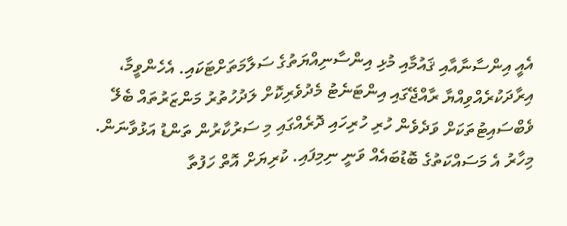އެއީ އިންސާނާއާއި ޤައުމާއި މުޅި އިންސާނިއްޔަތުގެ ސަލާމަތަށްޓަކައި. އެހެންވީމާ، އިރާދަކުރެއްވިއްޔާ ރާއްޖޭގައި އިންޓަނެޓު މެދުވެރިކޮށް ލަދުހުތުރު މަންޒަރުތައް ބެލޭ ވެބްސައިޓުތަކަށް ވަދެވެން ހުރި ހުރިހައި ދޮރެއްގައި މި ސަރުކާރުން ތަންޑު އަޅުވާނަން. މިހާރު އެ މަސައްކަތުގެ ބޮޑުބައެއް ވަނީ ނިމިފައި. ކުރިޔަށް އޮތް ހަފުތާ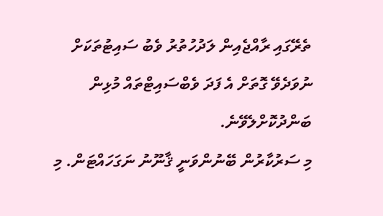ތެރޭގައި ރާއްޖެއިން ލަދުހުތުރު ވެބު ސައިޓުތަކަށް ނުވަދެވޭ ގޮތަށް އެ ފަދަ ވެބްސައިޓްތައް މުޅިން ބަންދުކޮށްލެވޭނެ.
މި ސަރުކާރުން ބޭނުންވަނީ ޤާނޫނު ނަގަހައްޓަން. މި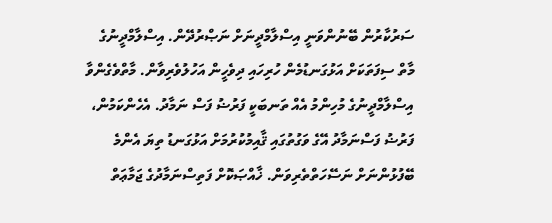ސަރުކާރުން ބޭނުންވަނީ އިސްލާމްދީނަށް ނަޞްރުދޭން. އިސްލާމްދީނުގެ މާތް ސިފަތަކަށް އަޅުގަނޑުމެން ހުރިހައި ދިވެހީން އަހުލުވެރިވާން. މާތްވެގެންވާ އިސްލާމްދީނުގެ މުހިންމު އެއް ތަނބަކީ ފަރުޟު ފަސް ނަމާދު. އެހެންކަމުން، ފަރުޟު ފަސްނަމާދު އޭގެ ވަގުތުގައި ޤާއިމުކުރުމަށް އަޅުގަނޑު ތިޔަ އެންމެ ބޭފުޅުންނަށް ނަސޭހަތްތެރިވަން. ޚާއްޞަކޮށް ފަތިސްނަމާދުގެ ޖަމާޢަތް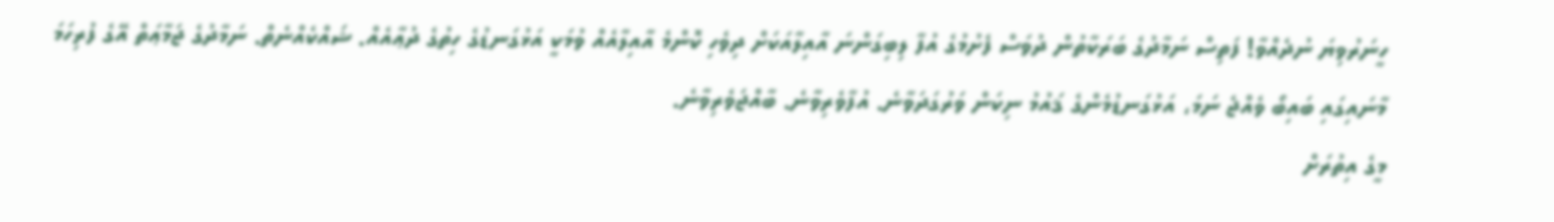ހީނަރުވިޔަ ނުދެއްވާ! ފަތިސް ނަމާދުގެ ބަރަކާތުން ދުވަސް ފެށުމުގެ އުފާ ލިބިގަންނަ އާއިލާއަކަށް ދިވެހި ކޮންމެ އާއިލާއެއް ވުމަކީ އަޅުގަނޑުގެ ހިތުގެ ދުޢާއެއް. ޝައްކެއްނެތް. ނަމާދުގެ ޖަމާޢަތް އޭގެ ފުރިހަމަ މާނައިގައި ބައިބޯ ވެއްޖެ ނަމަ، އަޅުގަނޑުމެންގެ ޤައުމު ނިކަން ވަރުގަދަވާނެ. އުފާވެރިވާނެ. ބާއްޖަވެރިވާނެ.
މީގެ އިތުރަށް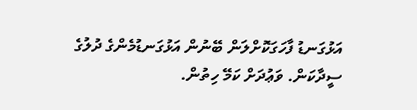އަޅުގަނޑު ފާހަގަކޮށްލަން ބޭނުން އަޅުގަނޑުމެންގެ ދުލުގެ ސީދާކަން. ވަޢުދަށް ކަމޭ ހިތުން.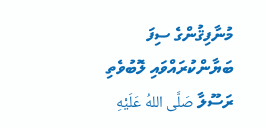މުނާފިޤުންގެ ސިފަ ބަޔާންކުރައްވައި ލޮބުވެތި ރަސޫލާ صَلَّى اللهُ عَلَيْهِ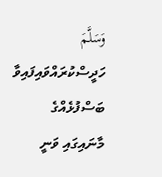وَسَلَّمَ ހަދީސްކުރައްވައިފައިވާ ބަސްފުޅެއްގެ މާނައިގައި ވަނީ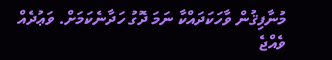މުނާފިޤުން ވާހަކަދައްކާ ނަމަ ދޮގު ހަދާނެކަމަށް. ވަޢުދެއް ވެއްޖެ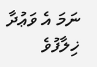ނަމަ އެ ވަޢުދާ ޚިލާފުވެ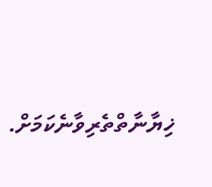ޚިޔާނާތްތެރިވާނެކަމަށް.